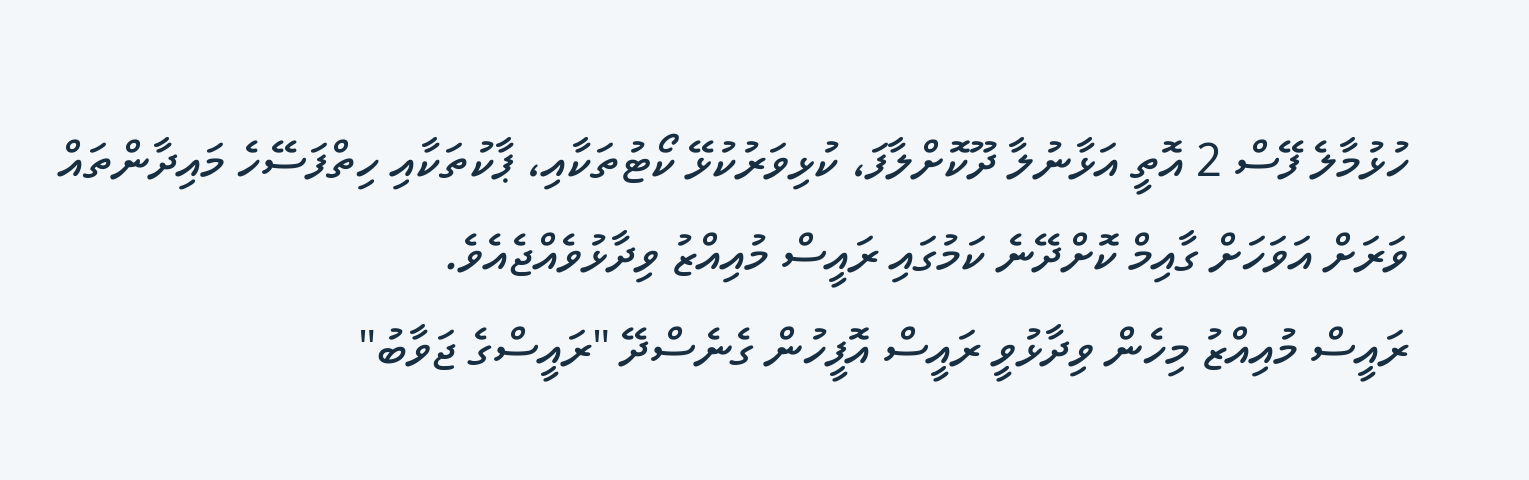ހުޅުމާލެ ފޭސް 2 އޮތީ އަޅާނުލާ ދޫކޮށްލާފަ، ކުޅިވަރުކުޅޭ ކޯޓުތަކާއި، ޕާކުތަކާއި ހިތްފަސޭހެ މައިދާންތައް ވަރަށް އަވަހަށް ގާއިމް ކޮށްދޭނެ ކަމުގައި ރައީސް މުއިއްޒު ވިދާޅުވެއްޖެއެވެ.
ރައީސް މުއިއްޒު މިހެން ވިދާޅުވީ ރައީސް އޮފީހުން ގެނެސްދޭ "ރައީސްގެ ޖަވާބު"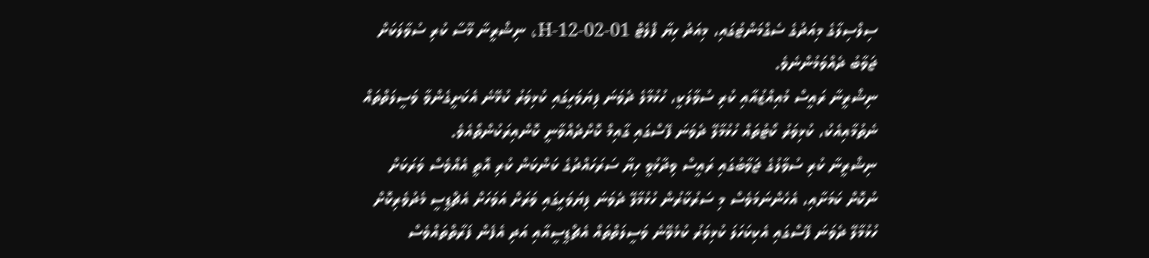ސިލްސިލާގެ މިއަދުގެ ސެގްމަންޓުގައި، މިއަދު ހިޔާ ފްލެޓް H-12-02-01، ނިޝްރީނާ މޫސާ ކުރި ސުވާލަކަށް ޖަވާބު ދެއްވަމުންނެވެ.
ނިޝްރީނާ ރައީސް މުއިއްޒުއާއި ކުރި ސުވާލަކީ، ހުޅުމާލެ ދެވަނަ ފިޔަވަހީގައި ކުޅިވަރު ކުޅޭނެ އެކަށީގެންވާ ވަސީލަތްތައް ނެތުމާއިއެކު، ކުޅިވަރު ކޯޓުތައް ހުޅުމާލޭ ދެވަނަ ފޭސްގައި ގާއިމް ކޮށްދެއްވާނީ ކޮންއިރަކުންތޯއެވެ.
ނިޝްރީނާ ކުރި ސުވާލުގެ ޖަވާބުގައި ރައީސް ވިދާޅުވީ ހިޔާ ސަރަހައްދުގެ ކަންކަން ކުރި އޮތީ އެއްވެސް ވަރަކަށް ނުކޮށް ކަމަށާއި، އެހެންނަމަވެސް މި ސަރުކާރުން ހުޅުމާލޭ ދެވަނަ ފިޔަވަހީގައި ވަރަށް އަވަހަށް އެޗްޑީސީ މެދުވެރިކޮށް ހުޅުމާލޭ ދެވަނަ ފޭސްގައި އެކިކަހަލަ ކުޅިވަރު ކުޅެވޭނެ ވަސީލަތްތައް އެޗްޑީސީއާއި އަދި އެފެން ފަރާތްތައްވެސް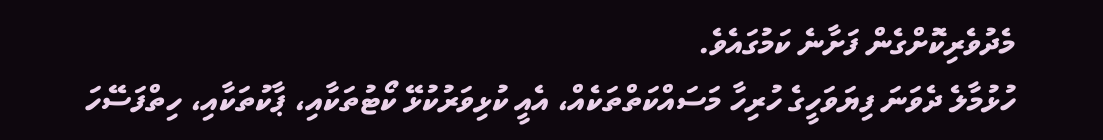މެދުވެރިކޮށްގެން ފަށާނެ ކަމުގައެވެ.
ހުޅުމާލެ ދެވަނަ ފިޔަވަހީގެ ހުރިހާ މަސައްކަތްތަކެއް، އެއީ ކުޅިވަރުކުޅޭ ކޯޓުތަކާއި، ޕާކުތަކާއި، ހިތްފަސޭހަ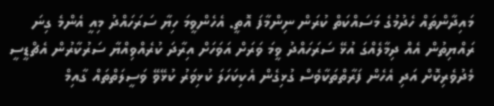މައިދާންތައް ހެދުމުގެ މަސައްކަތް ކުރަން ނިންމާފަ އޮތީ. އެހެންވީމަ ހިޔާ ސަރަހައްދު މިއީ އެންމެ ގިނަ ރައްޔިތުން އެއް ދިމާލެއްގަ އުޅޭ ސަރަހައްދު ވީމަ ވަރަށް އަވަހަށް އިރާދަ ކުރެއްވިއްޔާ ސަރުކާރުން އެޗްޑީސީ މެދުވެރިކޮށް އަދި އެހެން ފަރާތްތަކާވެސް ގުޅިގެން އެކިކަހަލަ ކުޅިވަރު ކުޅޭވޭ ވަސީލަތްތައް ގާއިމް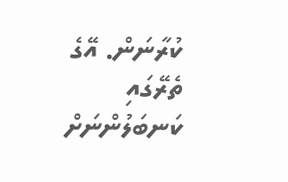ކުރާނަން. އޭގެ ތެރޭގައި ކަނބަލުންނަށް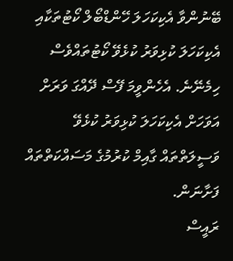ބޭނުންވާ އެކިކަހަލަ ހޭންޑްބޯލް ކޯޓުތަކާއި އެކިކަހަލަ ކުޅިވަރު ކުޅެވޭ ކޯޓުތައްވެސް ހިމެނޭނެ. އެހެންވީމަ ފޭސް ދޭއްގަ ވަރަށް އަވަހަށް އެކިކަހަލަ ކުޅިވަރު ކުޅެވޭ ވަސީލަތްތައް ގާއިމް ކުރުމުގެ މަސައްކަތްތައް ފަށާނަން.
ރައީސް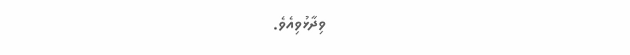ވިދާޅުވިއެވެ.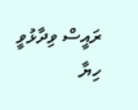ރައީސް ވިދާޅުވީ ހިޔާ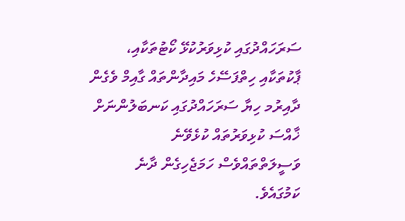ސަރަހައްދުގައި ކުޅިވަރުކުޅޭ ކޯޓުތަކާއި، ޕާކުތަކާއި ހިތްފަސޭހެ މައިދާންތައް ގާއިމް ވެގެން ދާއިރުމ ހިޔާ ސަރަހައްދުގައި ކަނބަލުންނަށް ޚާއްސަ ކުޅިވަރުތައް ކުޅެވޭނެ ވަސީލަތްތައްވެސް ހަމަޖެހިގެން ދާނެ ކަމުގައެވެ.